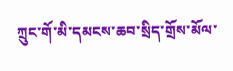ཀྲུང་གོ་མི་དམངས་ཆབ་སྲིད་གྲོས་མོལ་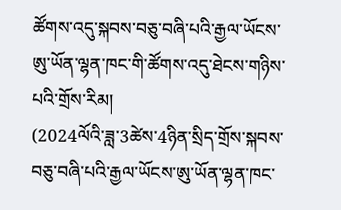ཚོགས་འདུ་སྐབས་བཅུ་བཞི་པའི་རྒྱལ་ཡོངས་ཨུ་ཡོན་ལྷན་ཁང་གི་ཚོགས་འདུ་ཐེངས་གཉིས་པའི་གྲོས་རིམ།
(2024ལོའི་ཟླ་3ཚེས་4ཉིན་སྲིད་གྲོས་སྐབས་བཅུ་བཞི་པའི་རྒྱལ་ཡོངས་ཨུ་ཡོན་ལྷན་ཁང་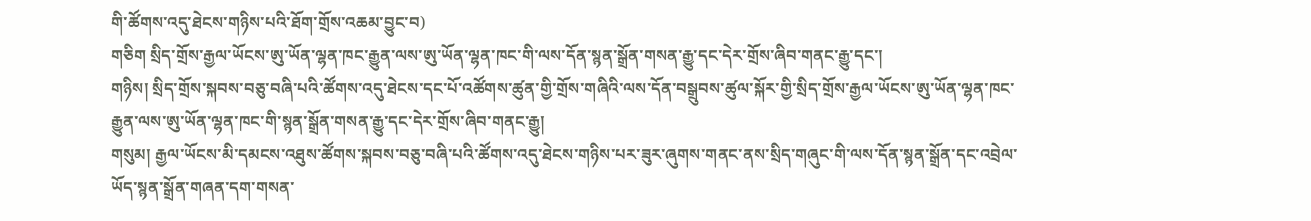གི་ཚོགས་འདུ་ཐེངས་གཉིས་པའི་ཐོག་གྲོས་འཆམ་བྱུང་བ)
གཅིག སྲིད་གྲོས་རྒྱལ་ཡོངས་ཨུ་ཡོན་ལྷན་ཁང་རྒྱུན་ལས་ཨུ་ཡོན་ལྷན་ཁང་གི་ལས་དོན་སྙན་སྒྲོན་གསན་རྒྱུ་དང་དེར་གྲོས་ཞིབ་གནང་རྒྱུ་དང་།
གཉིས། སྲིད་གྲོས་སྐབས་བཅུ་བཞི་པའི་ཚོགས་འདུ་ཐེངས་དང་པོ་འཚོགས་ཚུན་གྱི་གྲོས་གཞིའི་ལས་དོན་བསྒྲུབས་ཚུལ་སྐོར་གྱི་སྲིད་གྲོས་རྒྱལ་ཡོངས་ཨུ་ཡོན་ལྷན་ཁང་རྒྱུན་ལས་ཨུ་ཡོན་ལྷན་ཁང་གི་སྙན་སྒྲོན་གསན་རྒྱུ་དང་དེར་གྲོས་ཞིབ་གནང་རྒྱུ།
གསུམ། རྒྱལ་ཡོངས་མི་དམངས་འཐུས་ཚོགས་སྐབས་བཅུ་བཞི་པའི་ཚོགས་འདུ་ཐེངས་གཉིས་པར་ཟུར་ཞུགས་གནང་ནས་སྲིད་གཞུང་གི་ལས་དོན་སྙན་སྒྲོན་དང་འབྲེལ་ཡོད་སྙན་སྒྲོན་གཞན་དག་གསན་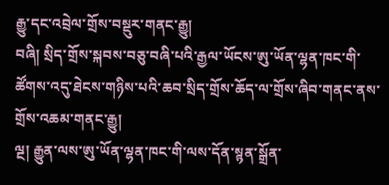རྒྱུ་དང་འབྲེལ་གྲོས་བསྡུར་གནང་རྒྱུ།
བཞི། སྲིད་གྲོས་སྐབས་བཅུ་བཞི་པའི་རྒྱལ་ཡོངས་ཨུ་ཡོན་ལྷན་ཁང་གི་ཚོགས་འདུ་ཐེངས་གཉིས་པའི་ཆབ་སྲིད་གྲོས་ཆོད་ལ་གྲོས་ཞིབ་གནང་ནས་གྲོས་འཆམ་གནང་རྒྱུ།
ལྔ། རྒྱུན་ལས་ཨུ་ཡོན་ལྷན་ཁང་གི་ལས་དོན་སྙན་སྒྲོན་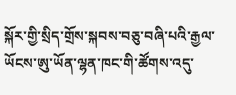སྐོར་གྱི་སྲིད་གྲོས་སྐབས་བཅུ་བཞི་པའི་རྒྱལ་ཡོངས་ཨུ་ཡོན་ལྷན་ཁང་གི་ཚོགས་འདུ་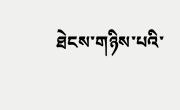ཐེངས་གཉིས་པའི་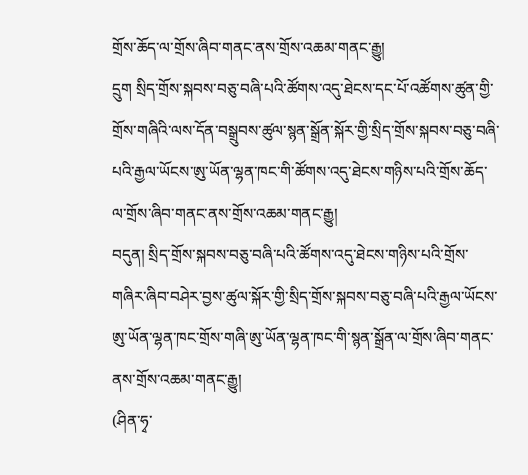གྲོས་ཆོད་ལ་གྲོས་ཞིབ་གནང་ནས་གྲོས་འཆམ་གནང་རྒྱུ།
དྲུག སྲིད་གྲོས་སྐབས་བཅུ་བཞི་པའི་ཚོགས་འདུ་ཐེངས་དང་པོ་འཚོགས་ཚུན་གྱི་གྲོས་གཞིའི་ལས་དོན་བསྒྲུབས་ཚུལ་སྙན་སྒྲོན་སྐོར་གྱི་སྲིད་གྲོས་སྐབས་བཅུ་བཞི་པའི་རྒྱལ་ཡོངས་ཨུ་ཡོན་ལྷན་ཁང་གི་ཚོགས་འདུ་ཐེངས་གཉིས་པའི་གྲོས་ཆོད་ལ་གྲོས་ཞིབ་གནང་ནས་གྲོས་འཆམ་གནང་རྒྱུ།
བདུན། སྲིད་གྲོས་སྐབས་བཅུ་བཞི་པའི་ཚོགས་འདུ་ཐེངས་གཉིས་པའི་གྲོས་གཞིར་ཞིབ་བཤེར་བྱས་ཚུལ་སྐོར་གྱི་སྲིད་གྲོས་སྐབས་བཅུ་བཞི་པའི་རྒྱལ་ཡོངས་ཨུ་ཡོན་ལྷན་ཁང་གྲོས་གཞི་ཨུ་ཡོན་ལྷན་ཁང་གི་སྙན་སྒྲོན་ལ་གྲོས་ཞིབ་གནང་ནས་གྲོས་འཆམ་གནང་རྒྱུ།
(ཤིན་ཧྭ་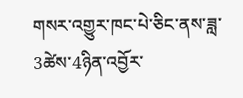གསར་འགྱུར་ཁང་པེ་ཅིང་ནས་ཟླ་3ཚེས་4ཉིན་འབྱོར་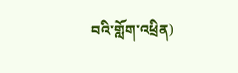བའི་གློག་འཕྲིན)